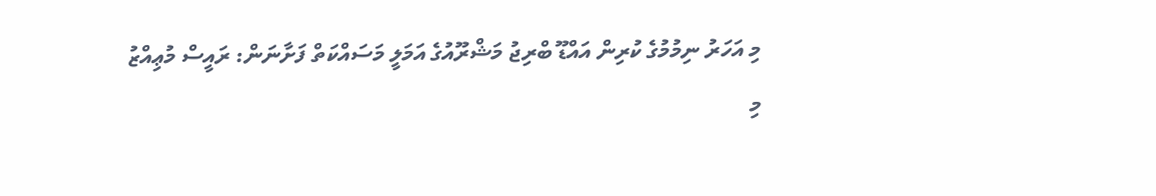މި އަހަރު ނިމުމުގެ ކުރިން އައްޑޫ ބްރިޖު މަޝްރޫއުގެ އަމަލީ މަސައްކަތް ފަށާނަން: ރައީސް މުޢިއްޒު
މި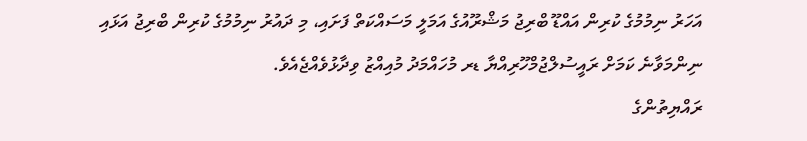އަހަރު ނިމުމުގެ ކުރިން އައްޑޫ ބްރިޖު މަޝްރޫއުގެ އަމަލީ މަސައްކަތް ފަށައި، މި ދައުރު ނިމުމުގެ ކުރިން ބްރިޖު އަޅައި ނިންމަވާނެ ކަމަށް ރައީސުލްޖުމްހޫރިއްޔާ ޑރ މުހައްމަދު މުއިއްޒު ވިދާޅުވެއްޖެއެވެ.
ރައްޔިތުންގެ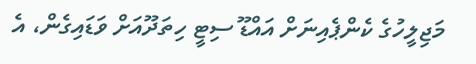މަޖިލީހުގެ ކެންޕެއިނަށް އައްޑޫ ސިޓީ ހިތަދޫއަށް ވަޑައިގެން، އެ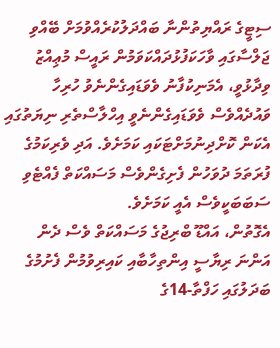ސިޓީގެ ރައްޔިތުންނާ ބައްދަލުކުރެއްވުމަށް ބޭއްވި ޖަލްސާގައި ވާހަކަފުޅުދައްކަވަމުން ރައީސް މުޢިއްޒު ވިދާޅުވީ، އެމަނިކުފާނު ވެވަޑައިގެންނެވު ހުރިހާ ވައުދެއްވެސް ވެވަޑައިގެންނެވީ އިހްލާސްތެރި ނިޔަތުގައި އެކަން ކޮށްދިނުމަށްޓަކައި ކަމަށެވެ. އަދި ވެރިކަމުގެ ފުރަތަމަ ދުވަހުން ފެށިގެންވެސް މަސައްކަތް ފެއްޓެވި ސަބަބަކީވެސް އެއީ ކަމަށެވެ.
އެގޮތުން، އައްޑޫ ބްރިޖުގެ މަސައްކަތް ވެސް ދެން އަންނަ ރިޔާސީ އިންތިހާބާއި ކައިރިވުމުން ފެށުމުގެ ބަދަލުގައި ހަފްތާ-14ގެ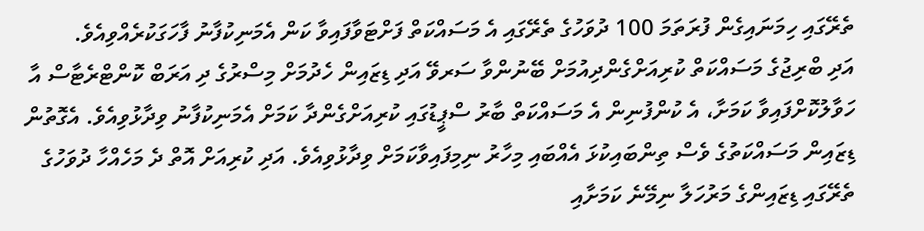ތެރޭގައި ހިމަނައިގެން ފުރަތަމަ 100 ދުވަހުގެ ތެރޭގައި އެ މަސައްކަތް ފަށްޓަވާފައިވާ ކަން އެމަނިކުފާނު ފާހަގަކުރެއްވިއެވެ.
އަދި ބްރިޖުގެ މަސައްކަތް ކުރިއަށްގެންދިއުމަށް ބޭނުންވާ ސަރވޭ އަދި ޑިޒައިން ހެދުމަށް މިސްރުގެ ދި އަރަބް ކޮންޓްރެޓާސް އާ ހަވާލުކޮށްފައިވާ ކަމަށާ، އެ ކުންފުނިން އެ މަސައްކަތް ބާރު ސްޕީޑުގައި ކުރިއަށްގެންދާ ކަމަށް އެމަނިކުފާނު ވިދާޅުވިއެވެ. އެގޮތުން ޑިޒައިން މަސައްކަތުގެ ވެސް ތިންބައިކުޅަ އެއްބައި މިހާރު ނިމިފައިވާކަމަށް ވިދާޅުވިއެވެ. އަދި ކުރިއަށް އޮތް ދެ މަހެއްހާ ދުވަހުގެ ތެރޭގައި ޑިޒައިންގެ މަރުހަލާ ނިމޭނެ ކަމަށާއި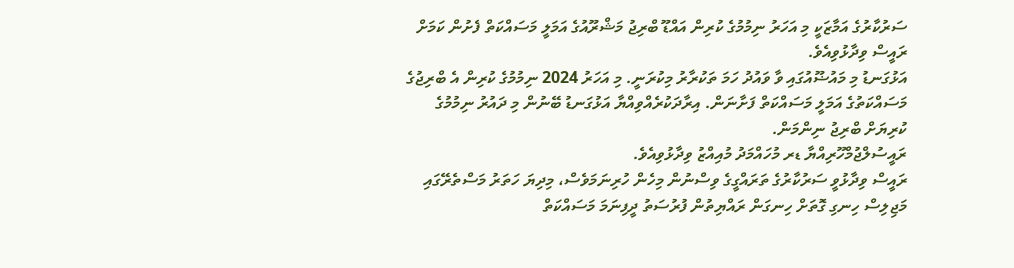ސަރުކާރުގެ އަމާޒަކީ މި އަހަރު ނިމުމުގެ ކުރިން އައްޑޫ ބްރިޖު މަޝްރޫއުގެ އަމަލީ މަސައްކަތް ފެށުން ކަމަށް ރައީސް ވިދާޅުވިއެވެ.
އަޅުގަނޑު މި މައުޟޫއުގައި ވާ ވައުދު ހަމަ ތަކުރާރު މިކުރަނީ. މި އަހަރު 2024 ނިމުމުގެ ކުރިން އެ ބްރިޖުގެ މަސައްކަތުގެ އަމަލީ މަސައްކަތް ފަށާނަން. އިރާދަކުރެއްވިއްޔާ އަޅުގަނޑު ބޭނުން މި ދައުރު ނިމުމުގެ ކުރިޔަށް ބްރިޖު ނިންމަން.
ރައީސުލްޖުމްހޫރިއްޔާ ޑރ މުހައްމަދު މުއިއްޒު ވިދާޅުވިއެވެ.
ރައީސް ވިދާޅުވީ ސަރުކާރުގެ ތަރައްގީގެ ވިސްނުން މިހެން ހުރިނަމަވެސް، މިދިޔަ ހަތަރު މަސްތެރޭގައި މަޖިލިސް ހިނގި ގޮތަށް ހިނގަން ރައްޔިތުން ފުރުސަތު ދީފިނަމަ މަސައްކަތް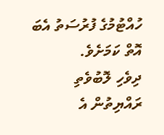ހުއްޓުމުގެ ފުރުސަތު އެބަ އޮތް ކަމަށެވެ.
ދިވެހި ލޮބުވެތި ރައްޔިތުން އެ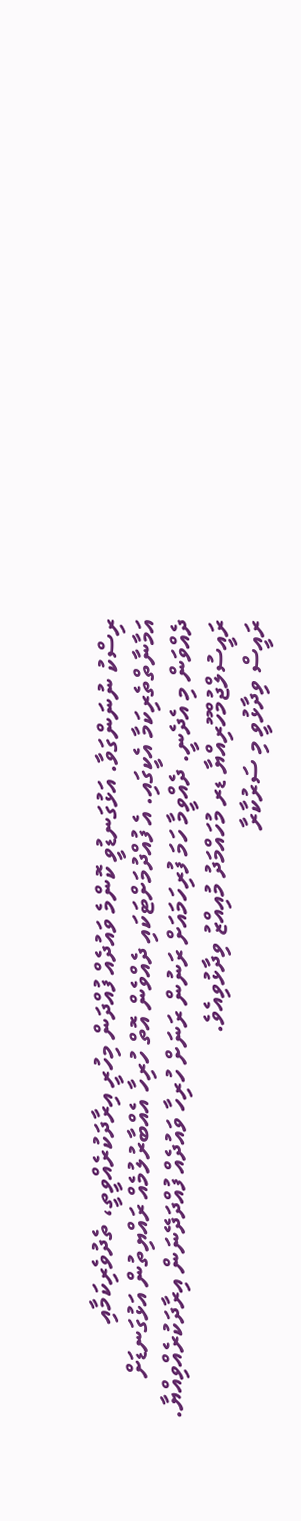ރިސްކު ނުނަންގަވާ. އަޅުގަނޑުވީ ކޮންމެ ވައުދެއް ފުއްދަން މިހުރީ އިރާދަކުރެއްވީތީ، ތެދުވެރިކަމާއި އަމާނާތްތެރިކަމާ އެކީގައި. އެ ފުއްދުމަށްޓަކައި ދެއްވެން އޮތް ހުރިހާ އެއްބާރުލުމެއް ރައްޔިތުން އަޅުގަނޑަށް ދެއްވަން މި އެދެނީ. ދެއްވީމާ ހަމަ ފުރިހަމައަށް ރަނުން ރަނަށް ހުރިހާ ވައުދެއް ފުއްދަދޭނަން އިރާދަކުރެއްވިއްޔާ.
ރައީސުލްޖުމްހޫރިއްޔާ ޑރ މުހައްމަދު މުއިއްޒު ވިދާޅުވިއެވެ.
ރައީސް ވިދާޅުވީ މި ސަރުކާރާ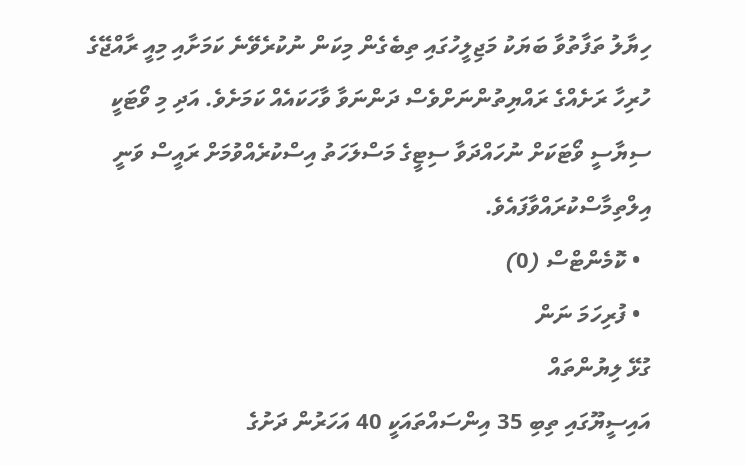ހިޔާލު ތަފާތުވާ ބަޔަކު މަޖިލީހުގައި ތިބެގެން މިކަން ނުކުރެވޭނެ ކަމަށާއި މިއީ ރާއްޖޭގެ ހުރިހާ ރަށެއްގެ ރައްޔިތުންނަށްވެސް ދަންނަވާ ވާހަކައެއް ކަމަށެވެ. އަދި މި ވޯޓަކީ ސިޔާސީ ވޯޓަކަށް ނުހައްދަވާ ސިޓީގެ މަސްލަހަތު އިސްކުރެއްވުމަށް ރައީސް ވަނީ އިލްތިމާސްކުރައްވާފައެވެ.
  • ކޮމެންޓްސް (0)
  • ފުރިހަމަ ނަން
ގުޅޭ ލިޔުންތައް
އައިސީޔޫގައި ތިބި 35 އިންސައްތައަކީ 40 އަހަރުން ދަށުގެ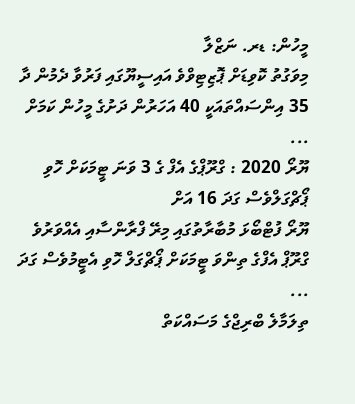މީހުން: ޑރ. ނަޒްލާ
މިވަގުތު ކޮވިޑަށް ޕޮޒިޓިވްވެ އައިސީޔޫގައި ފަރުވާ ދެމުން ދާ 35 އިންސައްތައަކީ 40 އަހަރުން ދަށުގެ މީހުން ކަމަށް ...
ޔޫރޯ 2020 : ގްރޫޕްގެ އެފް ގެ 3 ވަނަ ޓީމަކަށް ހޮވި ޕޯޗްގަލްވެސް ގަދަ 16 އަށް
ޔޫރޯ ފުޓްބޯޅަ މުބާރާތުގައި މިރޭ ފްރާންސާއި އެއްވަރުވެ ގްރޫޕް އެފްގެ ތިންވަ ޓީމަކަށް ޕޯޗްގަލް ހޮވި އެޓީމުވެސް ގަދަ ...
ތިލަމާލެ ބްރިޖްގެ މަސައްކަތް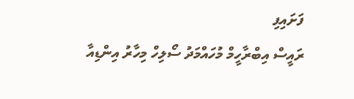ފަށައިފި
ރައީސް އިބްރާހީމް މުހައްމަދު ސޯލިހް މިހާރު އިންޑިއާ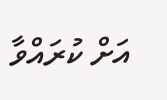އަށް ކުރައްވާ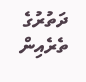ދަތުރުގެ ތެރެއިން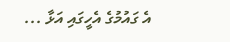އެ ގައުމުގެ އެހީގައި އަޅާ ...